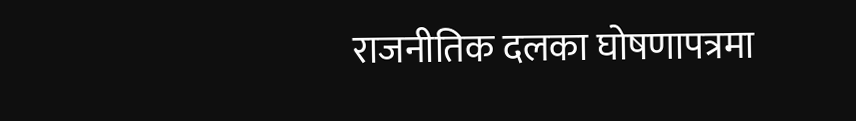राजनीतिक दलका घोषणापत्रमा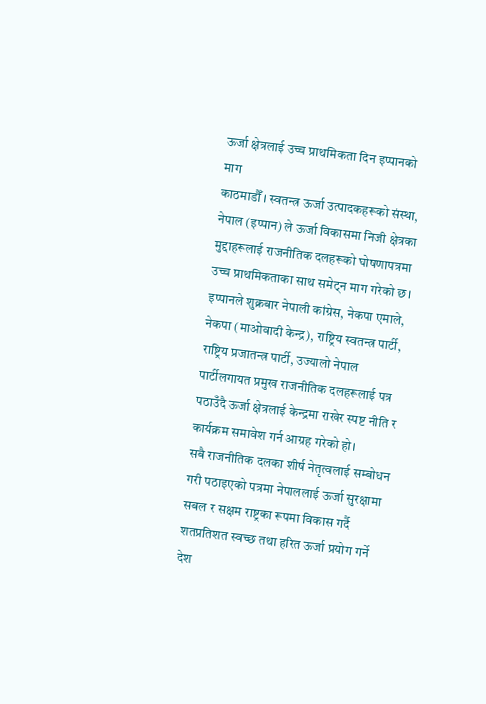ऊर्जा क्षेत्रलाई उच्च प्राथमिकता दिन इप्पानको माग
काठमाडौँ । स्वतन्त्र ऊर्जा उत्पादकहरूको संस्था, नेपाल (इप्पान) ले ऊर्जा विकासमा निजी क्षेत्रका मुद्दाहरूलाई राजनीतिक दलहरूको घोषणापत्रमा उच्च प्राथमिकताका साथ समेट्न माग गरेको छ।
इप्पानले शुक्रबार नेपाली कांग्रेस, नेकपा एमाले, नेकपा (माओवादी केन्द्र), राष्ट्रिय स्वतन्त्र पार्टी, राष्ट्रिय प्रजातन्त्र पार्टी, उज्यालो नेपाल पार्टीलगायत प्रमुख राजनीतिक दलहरूलाई पत्र पठाउँदै ऊर्जा क्षेत्रलाई केन्द्रमा राखेर स्पष्ट नीति र कार्यक्रम समावेश गर्न आग्रह गरेको हो।
सबै राजनीतिक दलका शीर्ष नेतृत्वलाई सम्बोधन गरी पठाइएको पत्रमा नेपाललाई ऊर्जा सुरक्षामा सबल र सक्षम राष्ट्रका रूपमा विकास गर्दै शतप्रतिशत स्वच्छ तथा हरित ऊर्जा प्रयोग गर्ने देश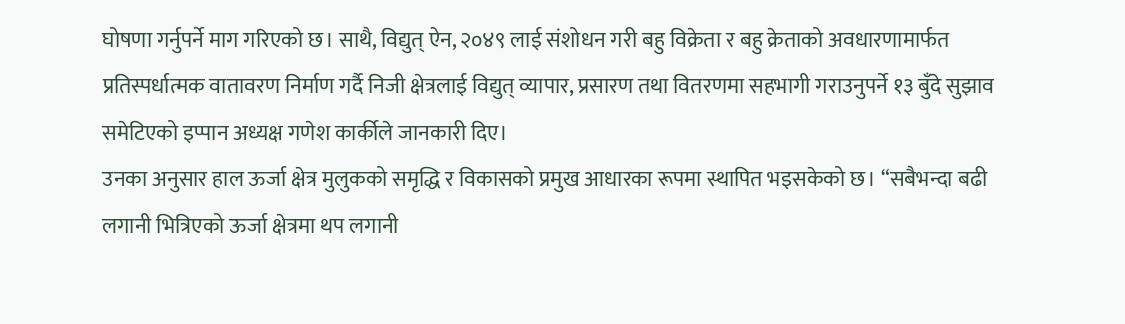घोषणा गर्नुपर्ने माग गरिएको छ। साथै, विद्युत् ऐन, २०४९ लाई संशोधन गरी बहु विक्रेता र बहु क्रेताको अवधारणामार्फत प्रतिस्पर्धात्मक वातावरण निर्माण गर्दै निजी क्षेत्रलाई विद्युत् व्यापार, प्रसारण तथा वितरणमा सहभागी गराउनुपर्ने १३ बुँदे सुझाव समेटिएको इप्पान अध्यक्ष गणेश कार्कीले जानकारी दिए।
उनका अनुसार हाल ऊर्जा क्षेत्र मुलुकको समृद्धि र विकासको प्रमुख आधारका रूपमा स्थापित भइसकेको छ। “सबैभन्दा बढी लगानी भित्रिएको ऊर्जा क्षेत्रमा थप लगानी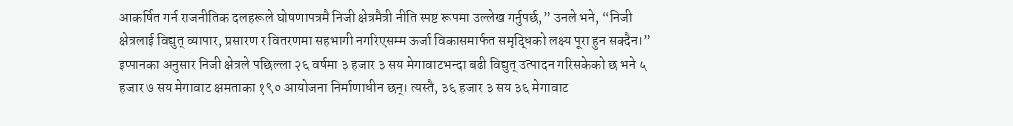आकर्षित गर्न राजनीतिक दलहरूले घोषणापत्रमै निजी क्षेत्रमैत्री नीति स्पष्ट रूपमा उल्लेख गर्नुपर्छ,” उनले भने, “निजी क्षेत्रलाई विद्युत् व्यापार, प्रसारण र वितरणमा सहभागी नगरिएसम्म ऊर्जा विकासमार्फत समृद्धिको लक्ष्य पूरा हुन सक्दैन।”
इप्पानका अनुसार निजी क्षेत्रले पछिल्ला २६ वर्षमा ३ हजार ३ सय मेगावाटभन्दा बढी विद्युत् उत्पादन गरिसकेको छ भने ५ हजार ७ सय मेगावाट क्षमताका १९० आयोजना निर्माणाधीन छन्। त्यस्तै, ३६ हजार ३ सय ३६ मेगावाट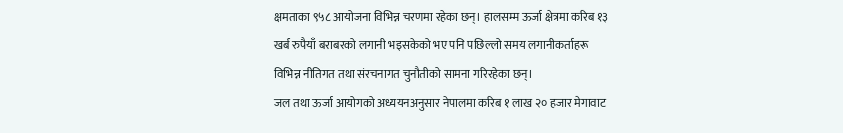क्षमताका ९५८ आयोजना विभिन्न चरणमा रहेका छन्। हालसम्म ऊर्जा क्षेत्रमा करिब १३ खर्ब रुपैयाँ बराबरको लगानी भइसकेको भए पनि पछिल्लो समय लगानीकर्ताहरू विभिन्न नीतिगत तथा संरचनागत चुनौतीको सामना गरिरहेका छन्।
जल तथा ऊर्जा आयोगको अध्ययनअनुसार नेपालमा करिब १ लाख २० हजार मेगावाट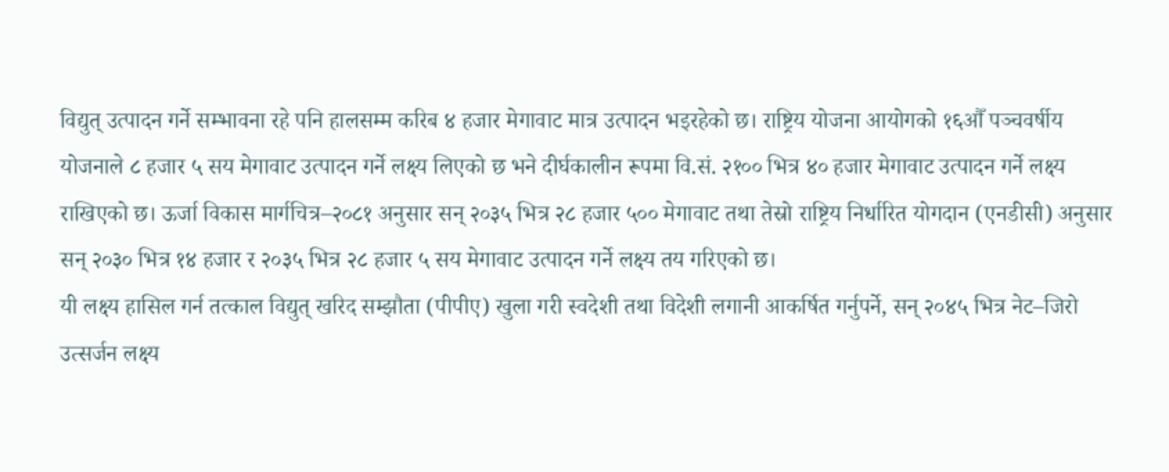विद्युत् उत्पादन गर्ने सम्भावना रहे पनि हालसम्म करिब ४ हजार मेगावाट मात्र उत्पादन भइरहेको छ। राष्ट्रिय योजना आयोगको १६औँ पञ्चवर्षीय योजनाले ८ हजार ५ सय मेगावाट उत्पादन गर्ने लक्ष्य लिएको छ भने दीर्घकालीन रूपमा वि.सं. २१०० भित्र ४० हजार मेगावाट उत्पादन गर्ने लक्ष्य राखिएको छ। ऊर्जा विकास मार्गचित्र–२०८१ अनुसार सन् २०३५ भित्र २८ हजार ५०० मेगावाट तथा तेस्रो राष्ट्रिय निर्धारित योगदान (एनडीसी) अनुसार सन् २०३० भित्र १४ हजार र २०३५ भित्र २८ हजार ५ सय मेगावाट उत्पादन गर्ने लक्ष्य तय गरिएको छ।
यी लक्ष्य हासिल गर्न तत्काल विद्युत् खरिद सम्झौता (पीपीए) खुला गरी स्वदेशी तथा विदेशी लगानी आकर्षित गर्नुपर्ने, सन् २०४५ भित्र नेट–जिरो उत्सर्जन लक्ष्य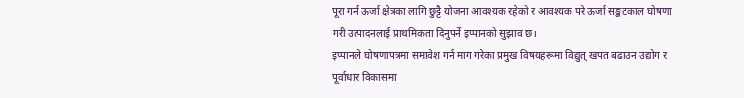पूरा गर्न ऊर्जा क्षेत्रका लागि छुट्टै योजना आवश्यक रहेको र आवश्यक परे ऊर्जा सङ्कटकाल घोषणा गरी उत्पादनलाई प्राथमिकता दिनुपर्ने इप्पानको सुझाव छ।
इप्पानले घोषणापत्रमा समावेश गर्न माग गरेका प्रमुख विषयहरूमा विद्युत् खपत बढाउन उद्योग र पूर्वाधार विकासमा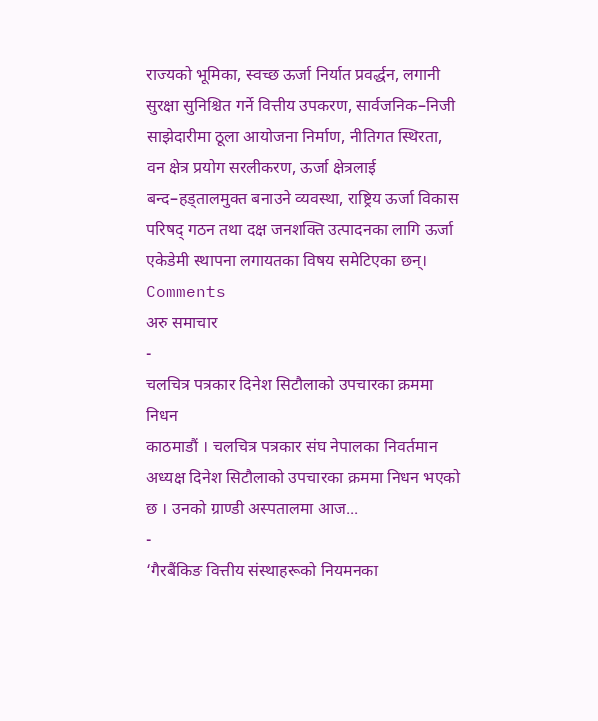राज्यको भूमिका, स्वच्छ ऊर्जा निर्यात प्रवर्द्धन, लगानी सुरक्षा सुनिश्चित गर्ने वित्तीय उपकरण, सार्वजनिक–निजी साझेदारीमा ठूला आयोजना निर्माण, नीतिगत स्थिरता, वन क्षेत्र प्रयोग सरलीकरण, ऊर्जा क्षेत्रलाई बन्द–हड्तालमुक्त बनाउने व्यवस्था, राष्ट्रिय ऊर्जा विकास परिषद् गठन तथा दक्ष जनशक्ति उत्पादनका लागि ऊर्जा एकेडेमी स्थापना लगायतका विषय समेटिएका छन्।
Comments
अरु समाचार
-
चलचित्र पत्रकार दिनेश सिटौलाको उपचारका क्रममा निधन
काठमाडौं । चलचित्र पत्रकार संघ नेपालका निवर्तमान अध्यक्ष दिनेश सिटौलाको उपचारका क्रममा निधन भएको छ । उनको ग्राण्डी अस्पतालमा आज...
-
‘गैरबैंकिङ वित्तीय संस्थाहरूको नियमनका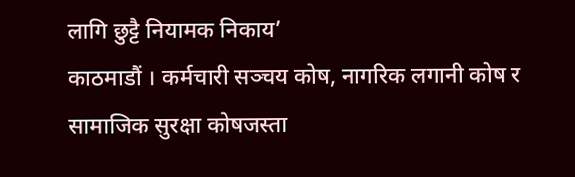लागि छुट्टै नियामक निकाय’
काठमाडौं । कर्मचारी सञ्चय कोष, नागरिक लगानी कोष र सामाजिक सुरक्षा कोषजस्ता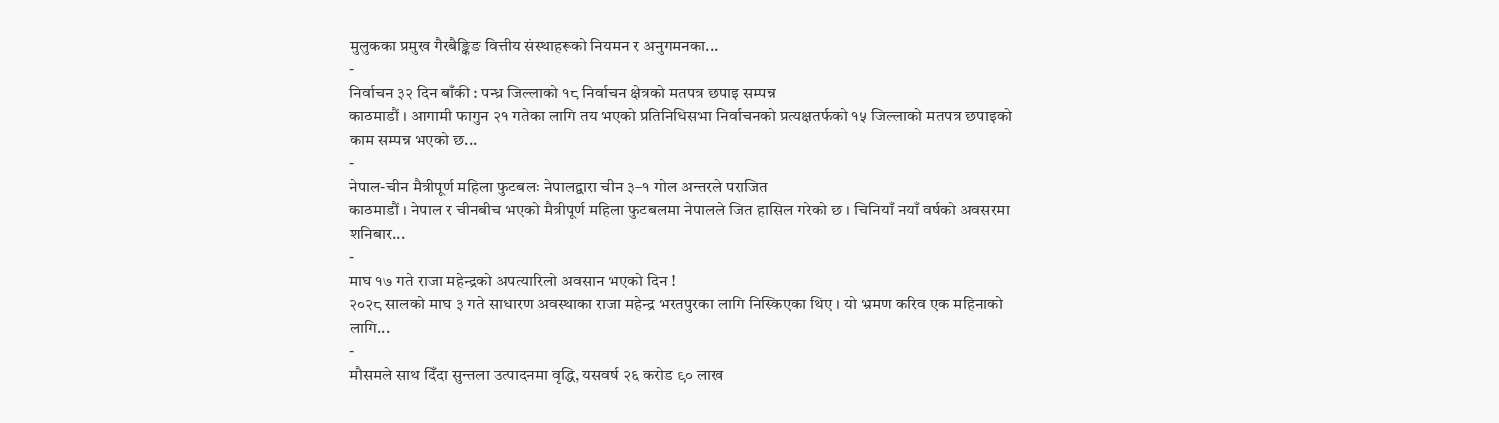मुलुकका प्रमुख गैरबैङ्किङ वित्तीय संस्थाहरूको नियमन र अनुगमनका...
-
निर्वाचन ३२ दिन बाँकी : पन्ध्र जिल्लाको १८ निर्वाचन क्षेत्रको मतपत्र छपाइ सम्पन्न
काठमाडौं । आगामी फागुन २१ गतेका लागि तय भएको प्रतिनिधिसभा निर्वाचनको प्रत्यक्षतर्फको १५ जिल्लाको मतपत्र छपाइको काम सम्पन्न भएको छ...
-
नेपाल-चीन मैत्रीपूर्ण महिला फुटबलः नेपालद्वारा चीन ३–१ गोल अन्तरले पराजित
काठमाडौं । नेपाल र चीनबीच भएको मैत्रीपूर्ण महिला फुटबलमा नेपालले जित हासिल गरेको छ । चिनियाँ नयाँ वर्षको अवसरमा शनिबार...
-
माघ १७ गते राजा महेन्द्रको अपत्यारिलो अवसान भएको दिन !
२०२८ सालको माघ ३ गते साधारण अवस्थाका राजा महेन्द्र भरतपुरका लागि निस्किएका थिए । यो भ्रमण करिव एक महिनाको लागि...
-
मौसमले साथ दिँदा सुन्तला उत्पादनमा वृद्धि, यसवर्ष २६ करोड ९० लाख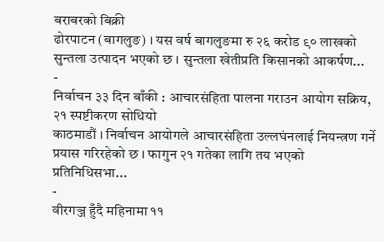बराबरको बिक्री
ढोरपाटन (बागलुङ) । यस वर्ष बागलुङमा रु २६ करोड ९० लाखको सुन्तला उत्पादन भएको छ । सुन्तला खेतीप्रति किसानको आकर्षण...
-
निर्वाचन ३३ दिन बाँकी : आचारसंहिता पालना गराउन आयोग सक्रिय, २१ स्पष्टीकरण सोधियो
काठमाडौं । निर्वाचन आयोगले आचारसंहिता उल्लघंनलाई नियन्त्रण गर्ने प्रयास गरिरहेको छ । फागुन २१ गतेका लागि तय भएको प्रतिनिधिसभा...
-
वीरगञ्ज हुँदै महिनामा ११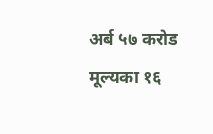अर्ब ५७ करोड मूल्यका १६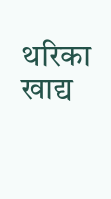थरिका खाद्य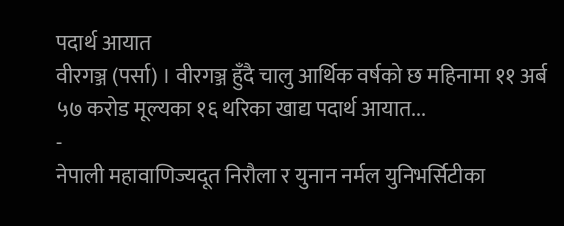पदार्थ आयात
वीरगञ्ज (पर्सा) । वीरगञ्ज हुँदै चालु आर्थिक वर्षको छ महिनामा ११ अर्ब ५७ करोड मूल्यका १६ थरिका खाद्य पदार्थ आयात...
-
नेपाली महावाणिज्यदूत निरौला र युनान नर्मल युनिभर्सिटीका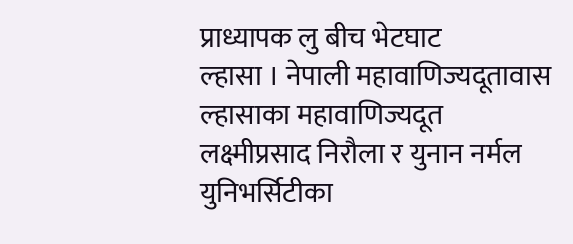प्राध्यापक लु बीच भेटघाट
ल्हासा । नेपाली महावाणिज्यदूतावास ल्हासाका महावाणिज्यदूत लक्ष्मीप्रसाद निरौला र युनान नर्मल युनिभर्सिटीका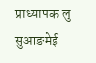प्राध्यापक लु सुआङमेई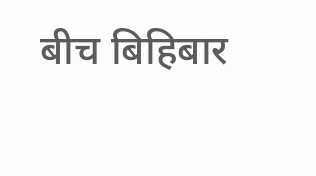बीच बिहिबार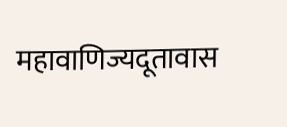महावाणिज्यदूतावास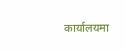कार्यालयमा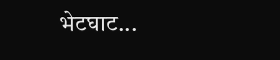भेटघाट...